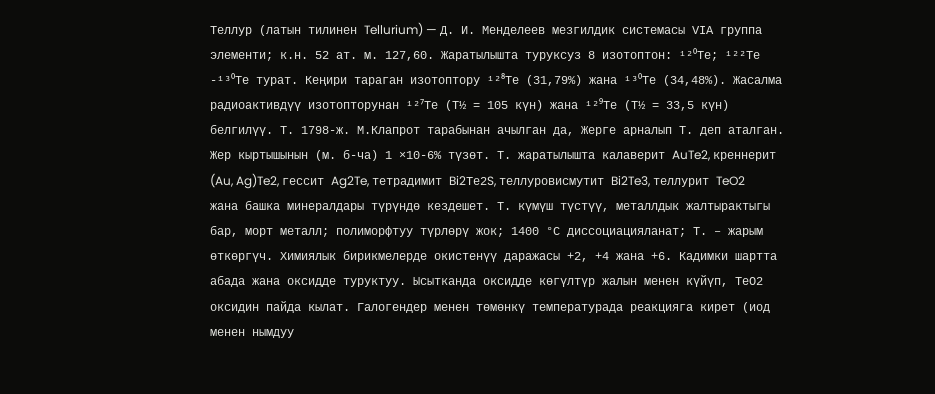Теллур (латын тилинен Tellurium) — Д. И. Менделеев мезгилдик системасы VIА группа элементи; к.н. 52 ат. м. 127,60. Жаратылышта туруксуз 8 изотоптон: ¹²⁰Те; ¹²²Те -¹³⁰Те турат. Кеңири тараган изотоптору ¹²⁸Те (31,79%) жана ¹³⁰Те (34,48%). Жасалма радиоактивдүү изотопторунан ¹²⁷Те (Т½ = 105 күн) жана ¹²⁹Те (Т½ = 33,5 күн) белгилүү. Т. 1798-ж. М.Клапрот тарабынан ачылган да, Жерге арналып Т. деп аталган. Жер кыртышынын (м. б-ча) 1 ×10-6% түзөт. Т. жаратылышта калаверит AuTe2, креннерит (Au, Ag)Te2, гессит Ag2Te, тетрадимит Bi2Те2S, теллуровисмутит Bi2Te3, теллурит TeO2 жана башка минералдары түрүндө кездешет. Т. күмүш түстүү, металлдык жалтырактыгы бар, морт металл; полиморфтуу түрлөрү жок; 1400 °С диссоциацияланат; Т. – жарым өткөргүч. Химиялык бирикмелерде окистенүү даражасы +2, +4 жана +6. Кадимки шартта абада жана оксидде туруктуу. Ысытканда оксидде көгүлтүр жалын менен күйүп, ТеО2 оксидин пайда кылат. Галогендер менен төмөнкү температурада реакцияга кирет (иод менен нымдуу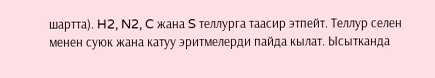шартта). H2, N2, C жана S теллурга таасир этпейт. Теллур селен менен суюк жана катуу эритмелерди пайда кылат. Ысытканда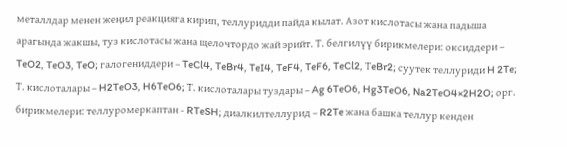металлдар менен жеңил реакцияга кирип, теллуридди пайда кылат. Азот кислотасы жана падыша арагында жакшы, туз кислотасы жана щелочтордо жай эрийт. Т. белгилүү бирикмелери: оксиддери – TeO2, TeO3, TeO; галогениддери – TeCl4, TeBr4, TeI4, TeF4, TeF6, TeCl2, ТeBr2; суутек теллуриди H 2Te; Т. кислоталары – H2TeO3, H6TeO6; Т. кислоталары туздары – Ag 6TeO6, Hg3TeO6, Na2TeO4×2H2O; орг. бирикмелери: теллуромеркаптан - RTeSH; диалкилтеллурид – R2Te жана башка теллур кенден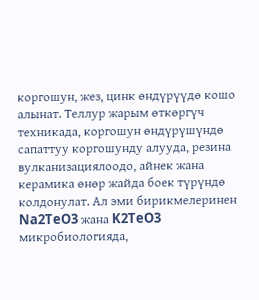коргошун, жез, цинк өндүрүүдө кошо алынат. Теллур жарым өткөргүч техникада, коргошун өндүрүшүндө сапаттуу коргошунду алууда, резина вулканизациялоодо, айнек жана керамика өнөр жайда боек түрүндө колдонулат. Ал эми бирикмелеринен Na2TeO3 жана K2TeO3 микробиологияда,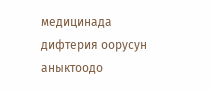медицинада дифтерия оорусун аныктоодо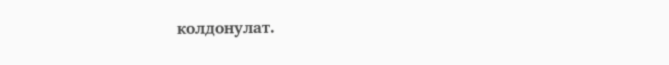колдонулат.